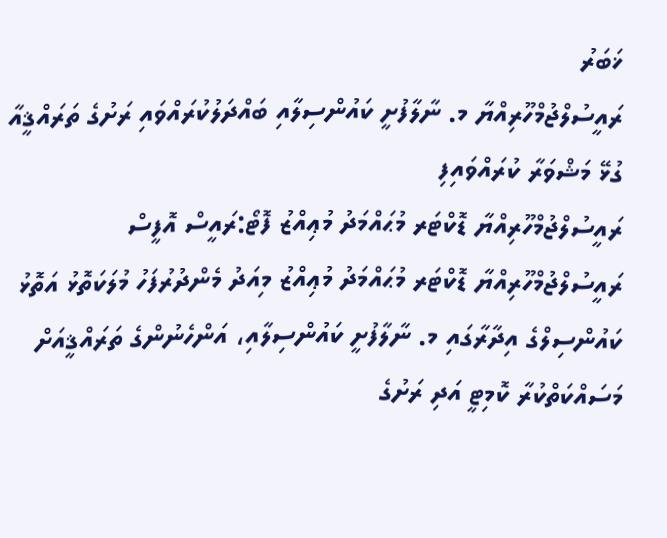ޚަބަރު
ރައީސުލްޖުމްހޫރިއްޔާ މ. ނާލާފުށީ ކައުންސިލާއި ބައްދަލުކުރައްވައި ރަށުގެ ތަރައްޤީއާ ގުޅޭ މަޝްވަރާ ކުރައްވައިފި
ރައީސުލްޖުމްހޫރިއްޔާ ޑޮކްޓަރ މުޙައްމަދު މުޢިއްޒު ފޮޓޯ:ރައީސް އޮފީސް
ރައީސުލްޖުމްހޫރިއްޔާ ޑޮކްޓަރ މުޙައްމަދު މުޢިއްޒު މިއަދު މެންދުރުފަހު މުލަކަތޮޅު އަތޮޅު ކައުންސިލްގެ އިދާރާގައި މ. ނާލާފުށީ ކައުންސިލާއި، އަންހެނުންގެ ތަރައްޤީއަށް މަސައްކަތްކުރާ ކޮމިޓީ އަދި ރަށުގެ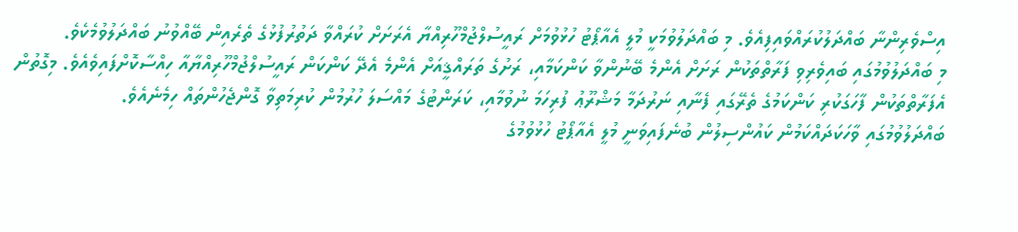އިސްވެރިންނާ ބައްދަލުކުރައްވައިފިއެވެ. މި ބައްދަލުވުމަކީ މުލީ އެއާޕޯޓު ހުޅުވުމަށް ރައީސުލްޖުމްހޫރިއްޔާ އެރަށަށް ކުރައްވާ ދަތުރުފުޅުގެ ތެރެއިން ބޭއްވުނު ބައްދަލުވުމެކެވެ.
މި ބައްދަލުވުމުގައި ބައިވެރިވި ފަރާތްތަކުން ރަށަށް އެންމެ ބޭނުންވާ ކަންކަމާއި، ރަށުގެ ތަރައްޤީއަށް އެންމެ އެދޭ ކަންކަން ރައީސުލްޖުމްހޫރިއްޔާއާ ހިއްސާކޮށްފައިވެއެވެ. މިގޮތުން އެފަރާތްތަކުން ފާހަގަކުރި ކަންކަމުގެ ތެރޭގައި ފެނާއި ނަރުދަމާ މަޝްރޫޢު ފުރިހަމަ ނުވުމާއި، ކަރަންޓުގެ މައްސަލަ ހުރުމުން ކުރިމަތިވާ ގޮންޖެހުންތައް ހިމެނެއެވެ.
ބައްދަލުވުމުގައި ވާހަކަދައްކަމުން ކައުންސިލުން ބުނެފައިވަނީ މުލީ އެއާޕޯޓު ހުޅުވުމުގެ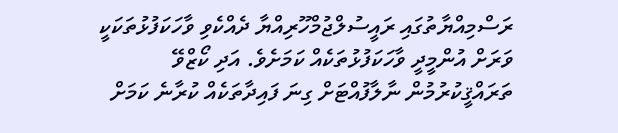ރަސްމިއްޔާތުގައި ރައީސުލްޖުމްހޫރިއްޔާ ދެއްކެވި ވާހަކަފުޅުތަކަކީ ވަރަށް އުންމީދީ ވާހަކަފުޅުތަކެއް ކަމަށެވެ. އަދި ކޯޒްވޭ ތަރައްޤީކުރުމުން ނާލާފުއްޓަށް ގިނަ ފައިދާތަކެއް ކުރާނެ ކަމަށް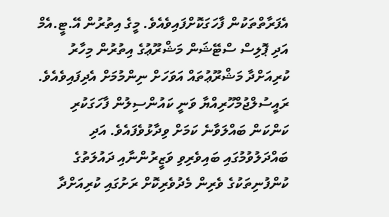އެފަރާތްތަކުން ފާހަގަކޮށްފައިވެއެވެ. މީގެ އިތުރުން އޭ.ޓީ.އެމް އަދި ޕޮލިސް ސްޓޭޝަން މަޝްރޫޢުގެ އިތުރުން މިހާރު ކުރިއަށްދާ މަޝްރޫޢުތައް އަވަހަށް ނިންމުމަށް އެދިފައިވެއެވެ.
ރައީސުލްޖުމްހޫރިއްޔާ ވަނީ ކައުންސިލުން ފާހަގަކުރި ކަންކަން ބައްލަވާނެ ކަމަށް ވިދާޅުވެފައެވެ. އަދި ބައްދަލުވުމުގައި ބައިވެރިވި ވަޒީރުންނާއި ދައުލަތުގެ ކުންފުނިތަކުގެ ވެރިން މެދުވެރިކޮށް ރަށުގައި ކުރިއަށްދާ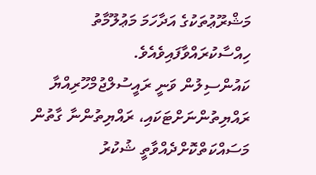މަޝްރޫޢުތަކުގެ އަދާހަމަ މަޢުލޫމާތު ހިއްސާކުރައްވާފައިވެއެވެ.
ކައުންސިލުން ވަނީ ރައީސުލްޖުމްހޫރިއްޔާ ރައްޔިތުންނަށްޓަކައި، ރައްޔިތުންނާ ގާތުން މަސައްކަތްކޮށްދެއްވާތީ ޝުކުރު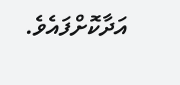އަދާކޮށްފައެވެ.